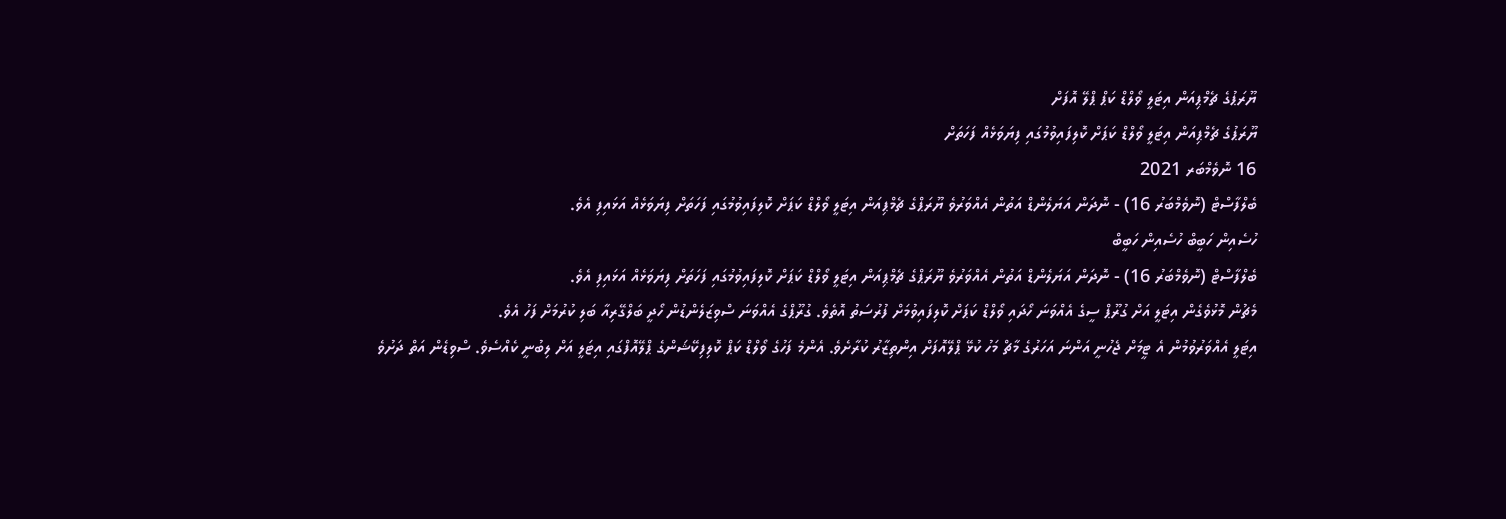ޔޫރަޕުގެ ޗެމްޕިއަން އިޓަލީ ވޯލްޑް ކަޕް ޕްލޭ އޮފަށް
ޔޫރަޕުގެ ޗެމްޕިއަން އިޓަލީ ވޯލްޑް ކަޕަށް ކޮލިފައިވުމުގައި ފިޔަވަޅެއް ފަހަތަށް
16 ނޮވެމްބަރ 2021
ބެލްފާސްޓް (ނޮވެމްބަރު 16) - ނޮދަން އަޔަލެންޑް އަތުން އެއްވަރުވެ ޔޫރަޕްގެ ޗެމްޕިއަން އިޓަލީ ވޯލްޑް ކަޕަށް ކޮލިފައިވުމުގައި ފަހަތަށް ފިޔަވަޅެއް އަޅައިފި އެވެ.
ހުސެއިން ހަބީބް ހުސެއިން ހަބީބް
ބެލްފާސްޓް (ނޮވެމްބަރު 16) - ނޮދަން އަޔަލެންޑް އަތުން އެއްވަރުވެ ޔޫރަޕްގެ ޗެމްޕިއަން އިޓަލީ ވޯލްޑް ކަޕަށް ކޮލިފައިވުމުގައި ފަހަތަށް ފިޔަވަޅެއް އަޅައިފި އެވެ.
މެޗުން މޮޅުވެގެން އިޓަލީ އަށް ގުރޫޕް ސީގެ އެއްވަނަ ހޯދައި ވޯލްޑް ކަޕަށް ކޮލިފައިވުމަށް ފުރުސަތު އޮތެވެ. ގުރޫޕްގެ އެއްވަނަ ސްވިޒަލެންޑުން ހޯދީ ބަލްގޭރިއާ ބަލި ކުރުމަށް ފަހު އެވެ.
އިޓަލީ އެއްވަރުވުމުން އެ ޓީމަށް ޖެހުނީ އަންނަ އަހަރުގެ މާޗް މަހު ކުޅޭ ޕްލޭއޮފަށް އިންތިޒާރު ކުރާށެވެ. އެންމެ ފަހުގެ ވޯލްޑް ކަޕް ކޮލިފިކޭޝަންގެ ޕްލޭއޮފްގައި އިޓަލީ އަށް ލިބުނީ ކެއްސެވެ. ސްވިޑެން އަތް ދަށުވެ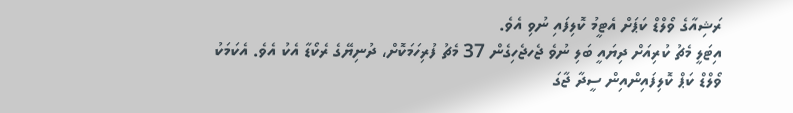ރަޝިއާގެ ވޯލްޑް ކަޕަށް އެޓީމު ކޮލިފައި ނުވި އެވެ.
އިޓަލީ މެޗު ކުރިއަށް ދިޔައީ ބަލި ނުވެ ޖެހޖެހިގެން 37 މެޗު ފުރިހަމަކޮށް، ދުނިޔޭގެ ރެކޯޑާ އެކު އެވެ. އެކަމަކު ވޯލްޑް ކަޕް ކޮލިފައިންއިން ސީދާ ޖާގަ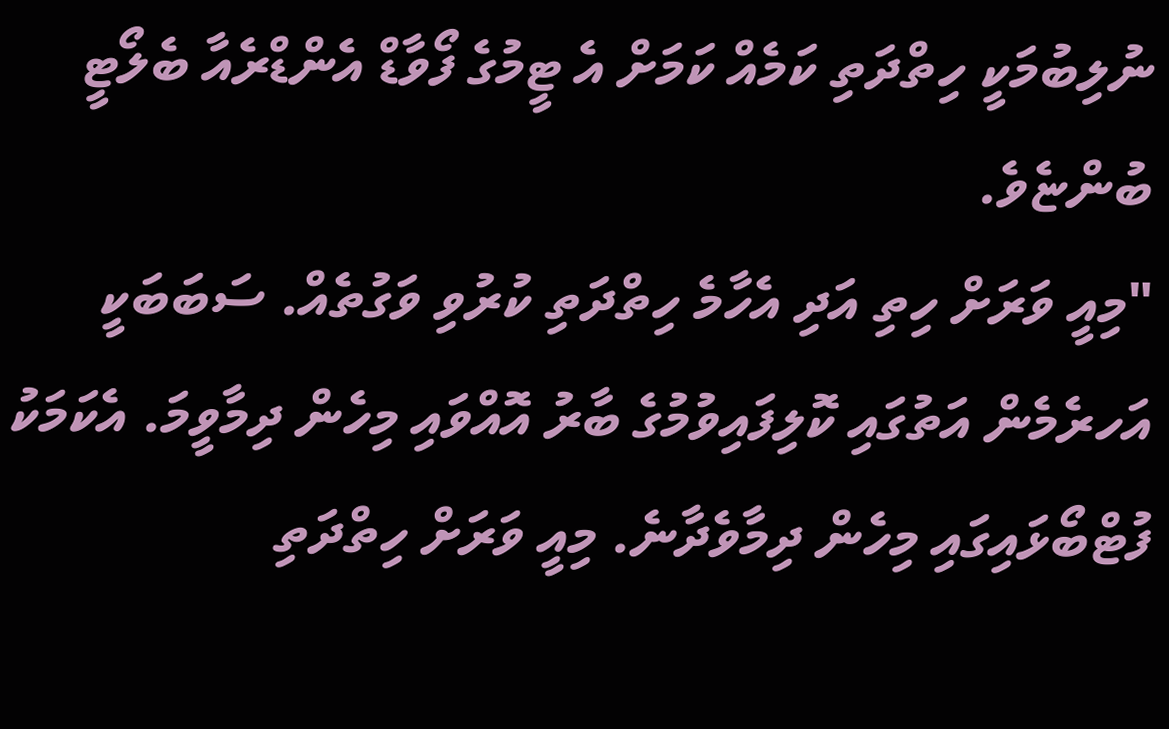ނުލިބުމަކީ ހިތްދަތި ކަމެއް ކަމަށް އެ ޓީމުގެ ފޯވާޑް އެންޑްރެއާ ބެލޯޓީ ބުންޏެވެ.
"މިއީ ވަރަށް ހިތި އަދި އެހާމެ ހިތްދަތި ކުރުވި ވަގުތެއް. ސަބަބަކީ އަހރެމެން އަތުގައި ކޮލިފައިވުމުގެ ބާރު އޮއްވައި މިހެން ދިމާވީމަ. އެކަމަކު ފުޓްބޯޅައިގައި މިހެން ދިމާވެދާނެ. މިއީ ވަރަށް ހިތްދަތި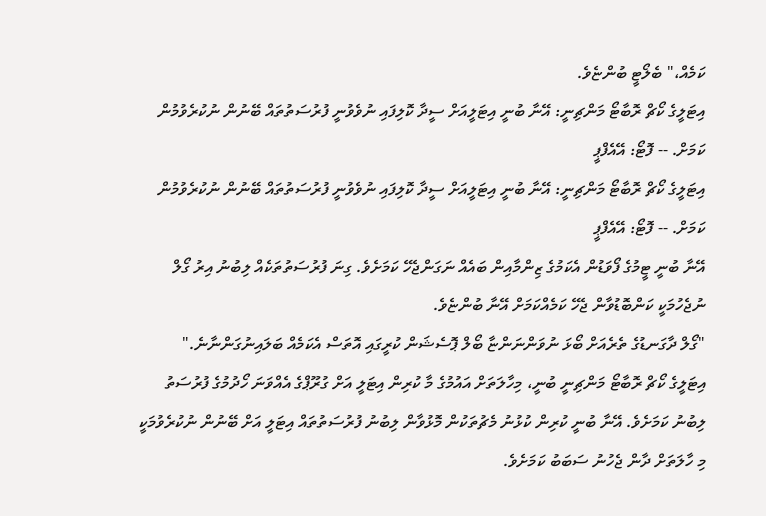ކަމެއް،" ބެލޯޓީ ބުންޏެވެ.
އިޓަލީގެ ކޯޗް ރޮބާޓޯ މަންޗިނީ: އޭނާ ބުނީ އިޓަލީއަށް ސީދާ ކޮލިފައި ނުވެވުނީ ފުރުސަތުތައް ބޭނުން ނުކުރެވުމުން ކަމަށް. -- ފޮޓޯ: އޭއެފްޕީ
އިޓަލީގެ ކޯޗް ރޮބާޓޯ މަންޗިނީ: އޭނާ ބުނީ އިޓަލީއަށް ސީދާ ކޮލިފައި ނުވެވުނީ ފުރުސަތުތައް ބޭނުން ނުކުރެވުމުން ކަމަށް. -- ފޮޓޯ: އޭއެފްޕީ
އޭނާ ބުނީ ޓީމުގެ ފޯވަޑުން އެކަމުގެ ޒިންމާއިން ބައެއް ނަގަންޖެހޭ ކަމަށެވެ. ގިނަ ފުރުސަތުތަކެއް ލިބުނު އިރު ގޯލް ނުޖެހުމަކީ ކަންބޮޑުވާން ޖެހޭ ކަމެއްކަމަށް އޭނާ ބުންޏެވެ.
"ގޯލް ދާގަނޑުގެ ތެރެއަށް ބޯޅަ ނުވަންނަންޏާ ބޯލް ޕޮސެޝަން ކުރީގައި އޮތަސް އެކަމެއް ބަލައިނުގަންނާނެ."
އިޓަލީގެ ކޯޗް ރޮބާޓޯ މަންޗިނީ ބުނީ، މިހާލަތަށް އައުމުގެ މާ ކުރިން އިޓަލީ އަށް ގުރޫޕްގެ އެއްވަނަ ހޯދުމުގެ ފުރުސަތު ލިބުނު ކަމަށެވެ. އޭނާ ބުނީ ކުރިން ކުޅުނު މެޗުތަކުން މޮޅުވާން ލިބުނު ފުރުސަތުތައް އިޓަލީ އަށް ބޭނުން ނުކުރެވުމަކީ މި ހާލަތަށް ދާން ޖެހުނު ސަބަބު ކަމަށެވެ.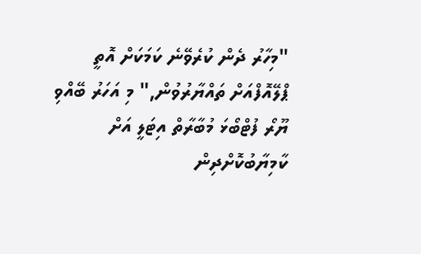"މިހާރު ދެން ކުރެވޭނެ ކަމަކަށް އޮތީ ޕްލޭއޮފްއަށް ތައްޔާރުވުން," މި އަހަރު ބޭއްވި ޔޫރޯ ފުޓްބޯޅަ މުބާރާތް އިޓަލީ އަށް ކާމިޔާބުކޮށްދިން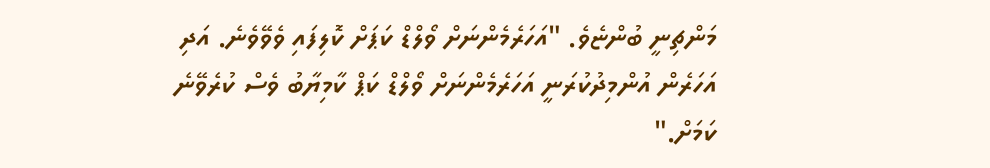މަންޗިނީ ބުންޏެވެ. "އަހަރެމެންނަށް ވޯލްޑް ކަޕަށް ކޮލިފައި ވެވޭވެނެ. އަދި އަހަރެން އުންމިދުކުރަނީ އަހަރެމެންނަށް ވޯލްޑް ކަޕް ކާމިޔާބު ވެސް ކުރެވޭނެ ކަމަށް."